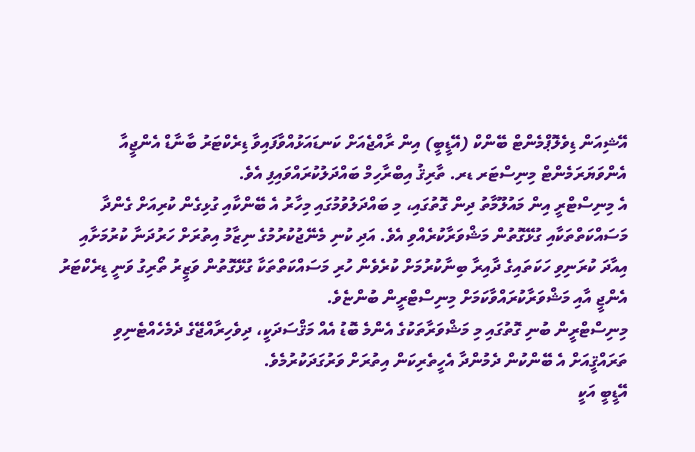އޭޝިއަން ޑިވެލޮޕްމެންޓް ބޭންކް (އޭޑީބީ) އިން ރާއްޖެއަށް ކަނޑައަޅުއްވާފައިވާ ޑިރެކްޓަރު ބާނާޑް އެންޖީއާ އެންވަޔަރަމެންޓް މިނިސްޓަރ ޑރ. ތާރިޤު އިބްރާހިމް ބައްދަލުކުރައްވައިފި އެވެ.
އެ މިނިސްޓްރީ އިން މައުލޫމާތު ދިން ގޮތުގައި، މި ބައްދަލުވުމުގައި މިހާރު އެ ބޭންކާއި ގުޅިގެން ކުރިއަށް ގެންދާ މަސައްކަތްތަކާއި ގުޅޭގޮތުން މަޝްވަރާކުރެއްވި އެވެ. އަދި ކުނި މެނޭޖުކުރުމުގެ ނިޒާމު އިތުރަށް ހަރުދަނާ ކުރުމަށާއި އިއާދަ ކުރަނިވި ހަކަތައިގެ ދާއިރާ ބިނާކުރުމަށް ކުރެވެން ހުރި މަސައްކަތްތަކާ ގުޅޭގޮތުން ވަޒީރު ތޯރިގު ވަނީ ޑިރެކްޓަރު އެންޖީ އާއި މަޝްވަރާކުރައްވާކަމަށް މިނިސްޓްރީން ބުންޏެވެ.
މިނިސްޓްރީން ބުނި ގޮތުގައި މި މަޝްވަރާތަކުގެ އެންމެ ބޮޑު އެއް މަޤްސަދަކީ، ދިވެހިރާއްޖޭގެ ދެމެހެއްޓެނިވި ތަރައްޤީއަށް އެ ބޭންކުން ދެމުންދާ އެހީތެރިކަން އިތުރަށް ވަރުގަދަކުރުމެވެ.
އޭޑީބީ އަކީ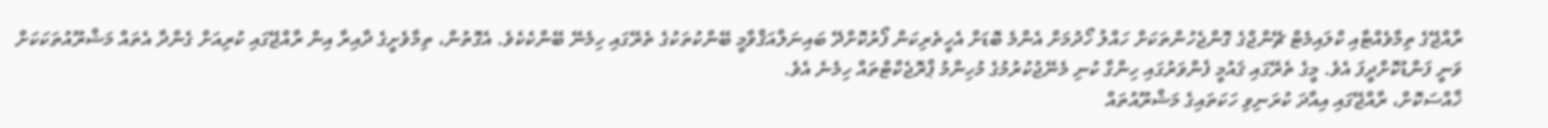ރާއްޖޭގެ ތިމާވެއްޓާއި ކްލައިމެޓް ޗޭންޖްގެ ގޮންޖެހުންތަކަށް ހައްލު ހޯދުމަށް އެންމެ ބޮޑަށް އެހީތެރިކަން ފޯރުކޮށްދޭ ބައިނަލްއަޤްވާމީ ބޭންކުތަކުގެ ތެރޭގައި ހިމެނޭ ބޭންކެކެވެ. އެގޮތުން، ތިމާވެށީގެ ދާއިރާ އިން ރާއްޖޭގައި ކުރިއަށް ގެންދާ އެތައް މަޝްރޫއުތަކަކަށް ވަނީ ފަންޑުކޮށްދީފަ އެވެ. މީގެ ތެރޭގައި ޤައުމީ ފެންވަރުގައި ހިންގާ ކުނި މެނޭޖުކުރުމުގެ މުހިންމު ޕްރޮޖެކްޓްތައް ހިމެނެ އެވެ.
ޚާއްސަކޮށް، ރާއްޖޭގައި އިއާދަ ކުރަނިވި ހަކަތައިގެ މަޝްރޫއުތައް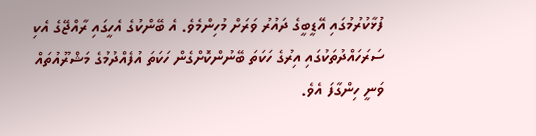ފުޅާކުރުމުގައި އޭޑީބީގެ ދައުރު ވަރަށް މުހިންމެވެ. އެ ބޭންކުގެ އެހީގައި ރާއްޖޭގެ އެކި ސަރަހައްދުތަކުގައި އިރުގެ ހަކަތަ ބޭނުންކޮށްގެން ހަކަތަ އުފެއްދުމުގެ މަޝްރޫއުތައް ވަނީ ހިންގާފަ އެވެ.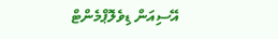އޭސިއަން ޑިވެލޮޕްމެންޓް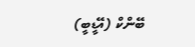ބޭންކް (އޭޑީބީ)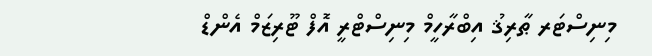މިނިސްޓަރ ޠާރިޤު އިބްރާހީމް މިނިސްޓްރީ އޮފް ޓޫރިޒަމް އެންޑް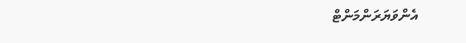އެންވަޔަރަންމަންޓް